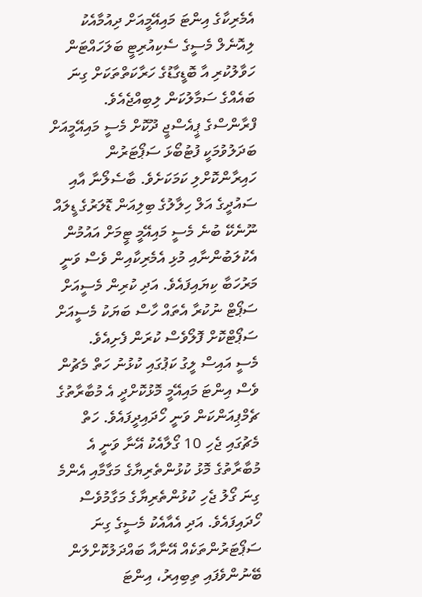އެމެރިކާގެ އިންޓަ މައިއޭމީއަށް ދިއުމާއެކު ލިއޮނެލް މެސީގެ ސެކިއުރިޓީ ބަލަހައްޓަން ހަވާލުކުރި އާ ބޮޑީގާޑުގެ ހަރާކަތްތަކަށް ގިނަ ބައެއްގެ ސަމާލުކަން ލިބިއްޖެއެވެ.
ފްރާންސްގެ ޕީއެސްޖީ ދޫކޮށް މެސީ މައިއޭމީއަށް ބަދަލުވުމަކީ ފުޓުބޯޅަ ސަޕޯޓަރުން ހައިރާންކޮށްލި ކަމަކަށެވެ. ބާސެލޯނާ އާއި ސައުދީގެ އަލް ހިލާލުގެ ބިލިއަން ޑޮލަރުގެ ޑީލައް ނޫނެކޭ ބުނެ މެސީ މައިއޭމީ ޓީމަށް އައުމުން އެކުލަބުންނާއި މުޅި އެމެރިކާއިން ވެސް ވަނީ މަރުހަބާ ކިޔައިފައެވެ. އަދި ކުރިން މެސީއަށް ސަޕޯޓް ނުކުރާ އެތައް ހާސް ބަޔަކު މެސީއަށް ސަޕޯޓްކޮށް ފޮލޯވެސް ކުރަން ފެށިއެވެ.
މެސީ އައިސް ލީގު ކަޕުގައި ކުޅުނު ހަތް މެޗުން ވެސް އިންޓަ މައިއޭމީ މޮޅުކޮށްދީ އެ މުބާރާތުގެ ޗެމްޕިއަންކަން ވަނީ ހޯދައިދީފައެވެ. ހަތް މެޗުގައި ޖެހި 10 ގޯލާއެކު އޭނާ ވަނީ އެ މުބާރާތުގެ މޮޅު ކުޅުންތެރިޔާގެ މަގާމާއި އެންމެ ގިނަ ގޯލު ޖެހި ކުޅުންތެރިޔާގެ މަގާމުވެސް ހޯދައިފައެވެ. އަދި އެއާއެކު މެސީގެ ގިނަ ސަޕޯޓަރުންތަކެއް އޭނާއާ ބައްދަލުކޮށްލަން ބޭނުންވެފައި ތިބިއިރު، އިންޓަ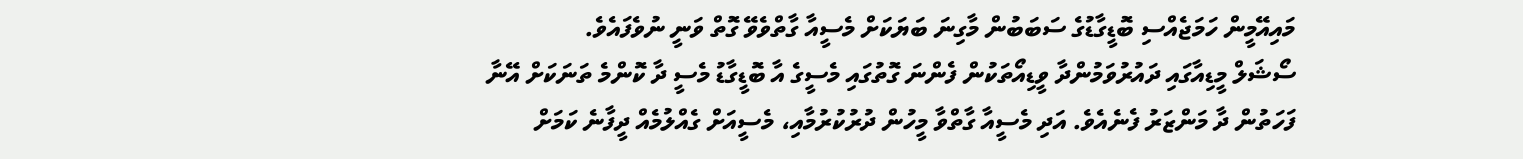މައިއޭމީން ހަމަޖެއްސި ބޮޑީގާޑުގެ ސަބަބުން މާގިނަ ބަޔަކަށް މެސީއާ ގާތްވެވޭ ގޮތް ވަނީ ނުވެފައެވެ.
ސޯޝަލް މީޑިއާގައި ދައުރުވަމުންދާ ވީޑިއޯތަކުން ފެންނަ ގޮތުގައި މެސީގެ އާ ބޮޑީގާޑު މެސީ ދާ ކޮންމެ ތަނަކަށް އޭނާ ފަހަތުން ދާ މަންޒަރު ފެނެއެވެ. އަދި މެސީއާ ގާތްވާ މީހުން ދުރުކުރުމާއި، މެސީއަށް ގެއްލުމެއް ދީފާނެ ކަމަށް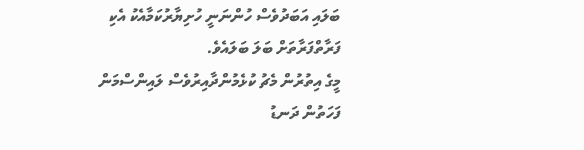ބަލައި އަބަދުވެސް ހުންނަނީ ހުށިޔާރުކަމާއެކު އެކި ފަރާތްފަރާތަށް ބަލަ ބަލައެވެ.
މީގެ އިތުރުން މެޗު ކުޅެމުންދާއިރުވެސް ލައިންސްމަން ފަހަތުން ދަނޑު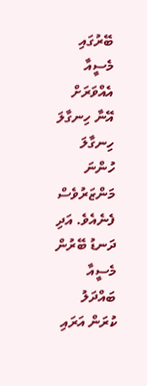ބޭރުގައި މެސީއާ އެއްވަރަށް އޭނާ ހިނގާލަ ހިނގާލަ ހުންނަ މަންޒަރުވެސް ފެނެއެވެ. އަދި ދަނޑު ބޭރުން މެސީއާ ބައްދަލު ކުރަން އަރައި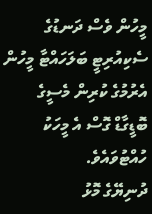މީހުން ވެސް ދަނޑުގެ ސެކިއުރިޓީ ބަލަހައްޓާ މީހުން އެރުމުގެ ކުރިން މެސީގެ ބޮޑީގާޑް ގޮސް އެ މީހަކު ހުއްޓުވައެވެ.
ދުނިޔޭގެ މޮޅު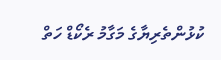ކުޅުންތެރިޔާގެ މަގާމު ރެކޯޑް ހަތް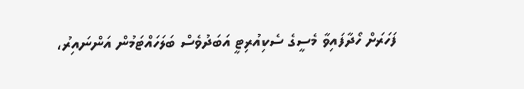ފަހަރަށް ހޯދާފައިވާ މެސީގެ ސެކިއުރިޓީ އަބަދުވެސް ބަލަހައްޓަމުން އަންނައިރު،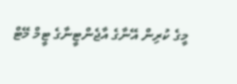މީގެ ކުރިން އޭނާގެ އާޖެންޓީނާގެ ޓީމް މޭޓް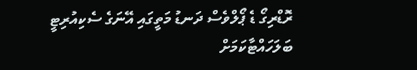ރޮޑްރިގޯ ޑެ ޕޯލްވެސް ދަނޑު މަތީގައި އޭނަގެ ސެކިއުރިޓީ ބަލަހައްޓާކަމަށް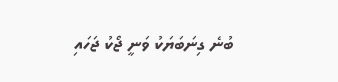ބުނެ ގިނަބަޔަކު ވަނީ ޖޯކު ޖަހައި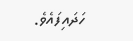ހަދައިފައެވެ.